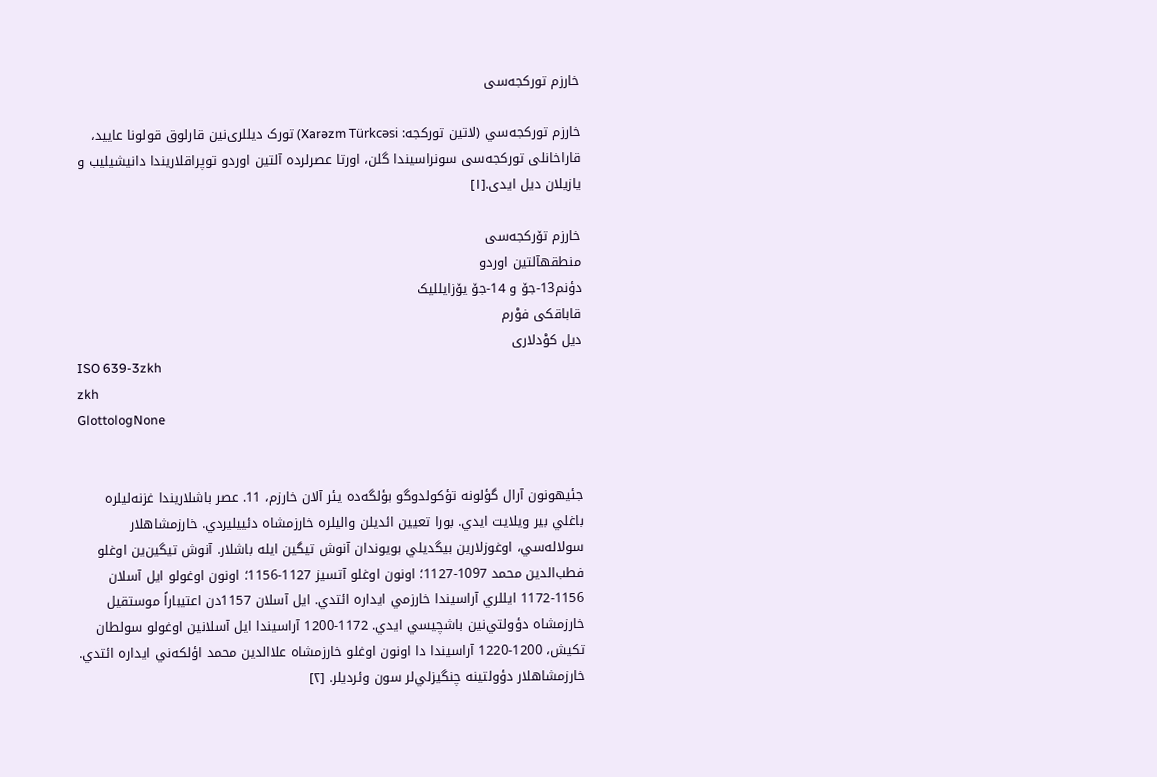خارزم تورکجه‌سی

خارزم تورکجه‌سي (لاتین تورکجه: Xarəzm Türkcəsi) تورک ديللری‌نین قارلوق قولونا عایید، قاراخانلی تورکجه‌سی سونراسيندا گلن، اورتا عصرلرده آلتین اوردو توپراقلاریندا دانیشیلیب و یازیلان دیل ایدی.[۱]

خارزم تۆرکجه‌سی
منطقهآلتین اوردو
دؤنم13-جۆ و 14-جۆ یۆزایللیک
قاباقکی فوْرم
دیل کوْدلاری
ISO 639-3zkh
zkh
GlottologNone


جئيهونون آرال گؤلونه تؤکولدوگو بؤلگه‌ده يئر آلان خارزم، 11. عصر باشلاريندا غزنه‌لیلره باغلي بير ويلايت ايدي. بورا تعيين ائديلن واليلره خارزمشاه دئييليردي. خارزمشاهلار سولاله‌سي، اوغوزلارين بيگديلي بويوندان آنوش تيگين ايله باشلار. آنوش تيگين‌ين اوغلو فطب‌الدين محمد 1097-1127؛ اونون اوغلو آتسيز 1127-1156؛ اونون اوغولو ايل آسلان 1156-1172 ايللري آراسيندا خارزمي ايداره ائتدي. ایل آسلان 1157دن اعتيباراً موستقيل خارزمشاه دؤولتي‌نين باشچيسي ايدي. 1172-1200 آراسيندا ایل آسلانين اوغولو سولطان تکيش، 1200-1220 آراسيندا دا اونون اوغلو خارزمشاه علاالدين محمد اؤلکه‌ني ايداره ائتدي. خارزمشاهلار دؤولتينه چنگيزلي‌لر سون وئرديلر. [۲]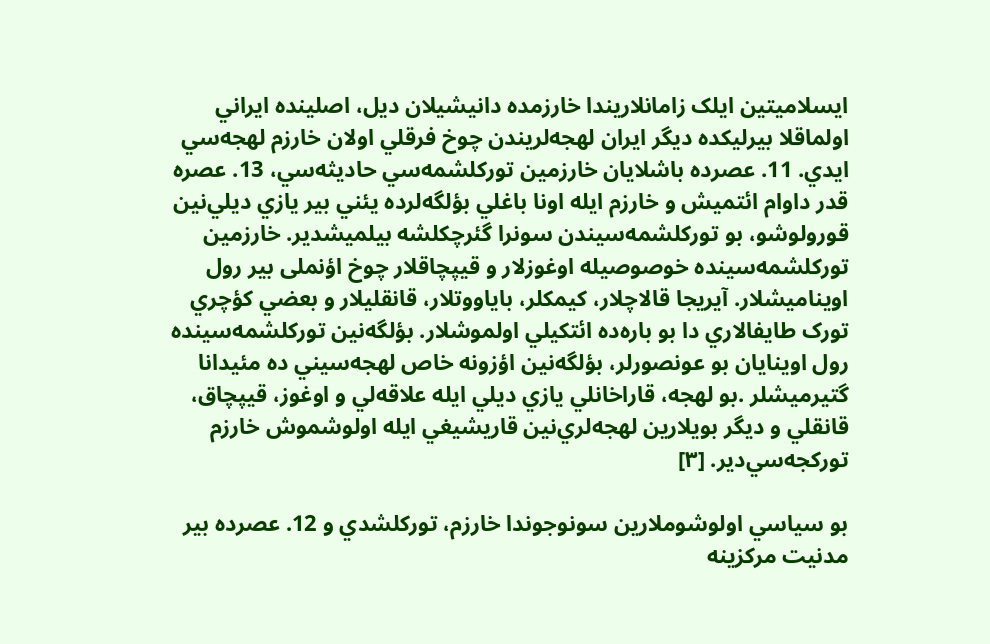ايسلاميتين ايلک زامانلاريندا خارزمده دانيشيلان ديل، اصلينده ايراني اولماقلا بيرليکده ديگر ايران لهجه‌لريندن چوخ فرقلي اولان خارزم لهجه‌سي ايدي. 11. عصرده باشلايان خارزمين تورکلشمه‌سي حاديثه‌سي، 13. عصره قدر داوام ائتميش و خارزم ايله اونا باغلي بؤلگه‌لرده يئني بير يازي ديلي‌نين قورولوشو، بو تورکلشمه‌سيندن سونرا گئرچکلشه بيلميشدير. خارزمين تورکلشمه‌سينده خوصوصيله اوغوزلار و قيپچاقلار چوخ اؤنملی بير رول اويناميشلار. آيريجا قالاچلار، کيمکلر، باياووتلار، قانقليلار و بعضي کؤچري تورک طايفالاري دا بو باره‌ده ائتکيلي اولموشلار. بؤلگه‌نين تورکلشمه‌سينده رول اوينايان بو عونصورلر، بؤلگه‌نين اؤزونه خاص لهجه‌سيني ده مئيدانا گتيرميشلر .بو لهجه، قاراخانلي يازي ديلي ايله علاقه‌لي و اوغوز، قيپچاق، قانقلي و ديگر بويلارين لهجه‌لري‌نين قاريشيغي ايله اولوشموش خارزم تورکجه‌سي‌دير. [۳]

بو سياسي اولوشوملارين سونوجوندا خارزم، تورکلشدي و 12. عصرده بير مدنيت مرکزینه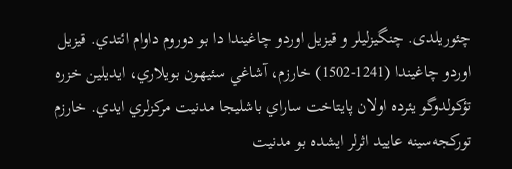چئوریلدی. چنگيزليلر و قيزيل اوردو چاغيندا دا بو دوروم داوام ائتدي. قيزيل اوردو چاغيندا (1241-1502) خارزم، آشاغي سئيهون بويلاري، ايديلين خزره تؤکولدوگو يئرده اولان پايتاخت ساراي باشليجا مدنيت مرکزلري ايدي. خارزم تورکجه‌سينه عاييد اثرلر ايشده بو مدنيت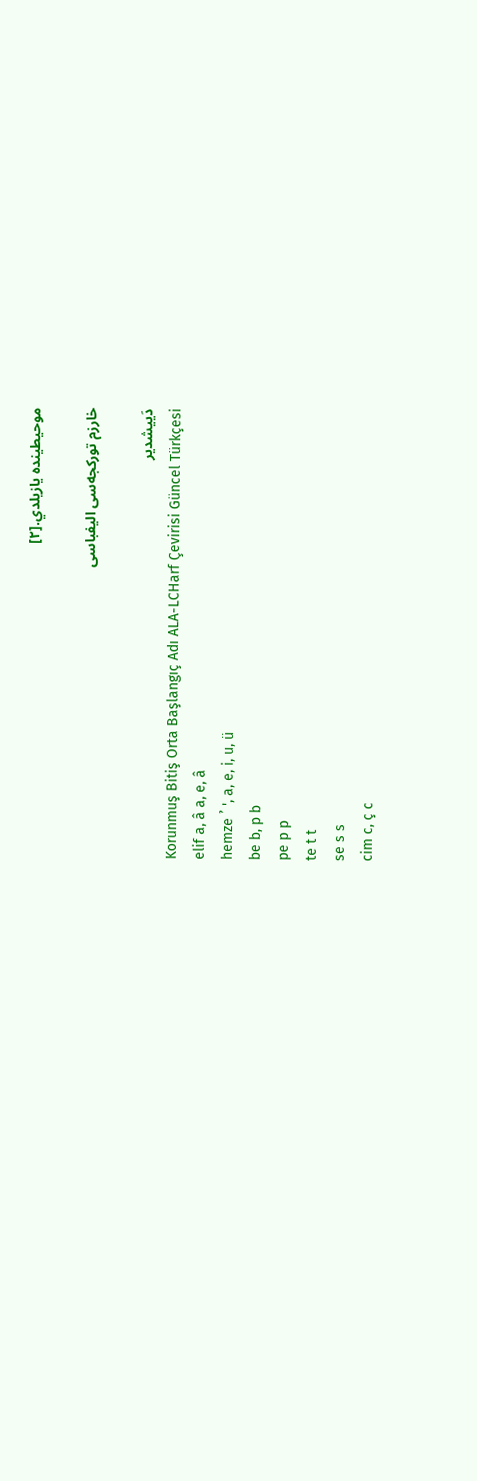موحيطينده يازيلدي.[۲]

خارزم تورکجه‌سی الیفباسی

دَییشدیر
Korunmuş Bitiş Orta Başlangıç Adı ALA-LCHarf Çevirisi Güncel Türkçesi
elif a, â a, e, â
hemze ˀ ', a, e, i, u, ü
be b, p b
pe p p
te t t
se s s
cim c, ç c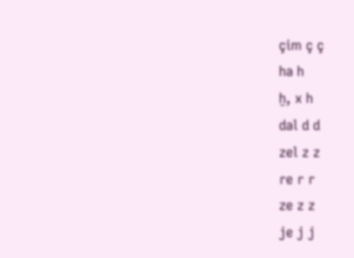çim ç ç
ha h
ẖ, x h
dal d d
zel z z
re r r
ze z z
je j j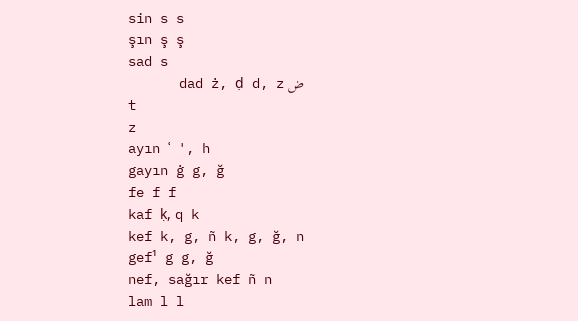sin s s
şın ş ş
sad s
ض dad ż, ḍ d, z
t
z
ayın ʿ ', h
gayın ġ g, ğ
fe f f
kaf ḳ, q k
kef k, g, ñ k, g, ğ, n
gef¹ g g, ğ
nef, sağır kef ñ n
lam l l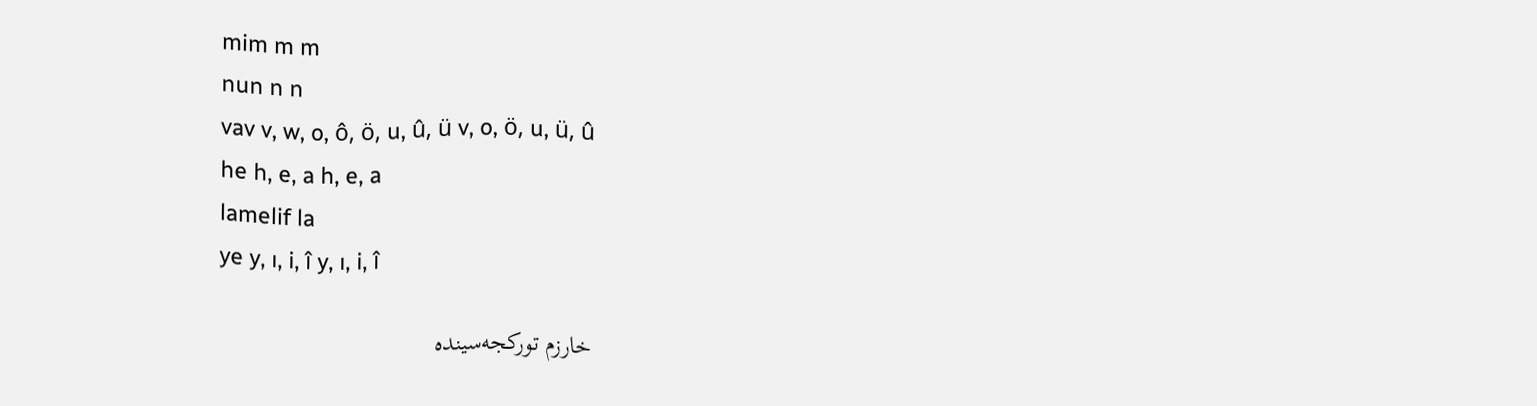mim m m
nun n n
vav v, w, o, ô, ö, u, û, ü v, o, ö, u, ü, û
he h, e, a h, e, a
lamelif la
ye y, ı, i, î y, ı, i, î

خارزم تورکجه‌سینده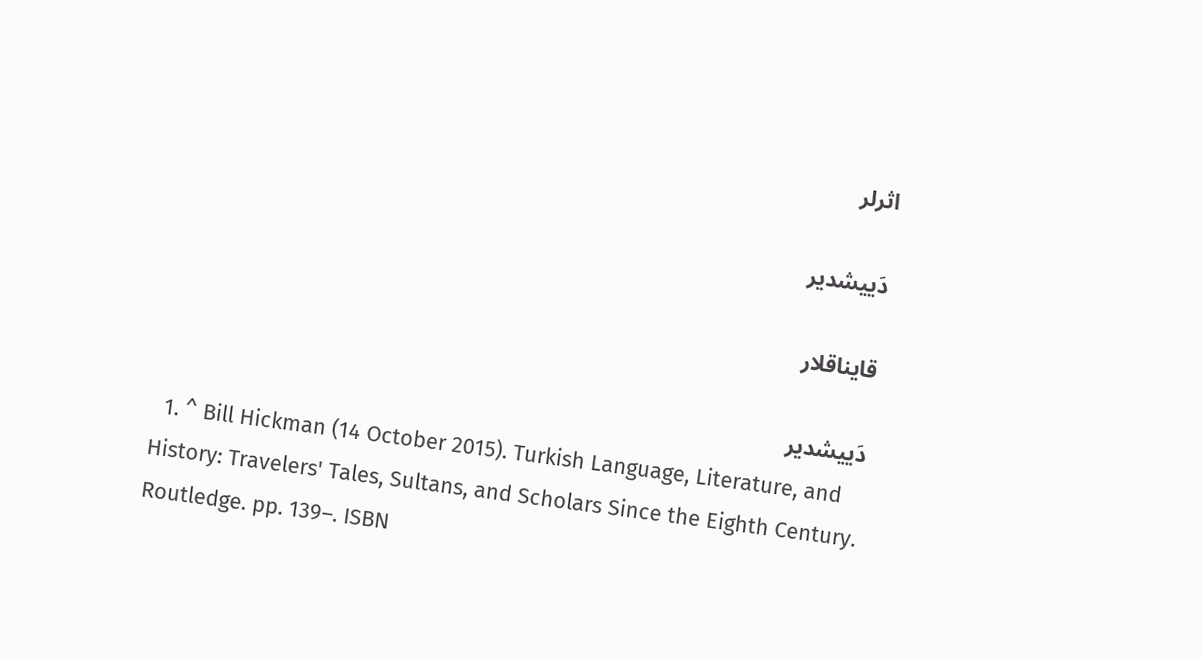اثرلر

دَییشدیر

قایناقلار

دَییشدیر
  1. ^ Bill Hickman (14 October 2015). Turkish Language, Literature, and History: Travelers' Tales, Sultans, and Scholars Since the Eighth Century. Routledge. pp. 139–. ISBN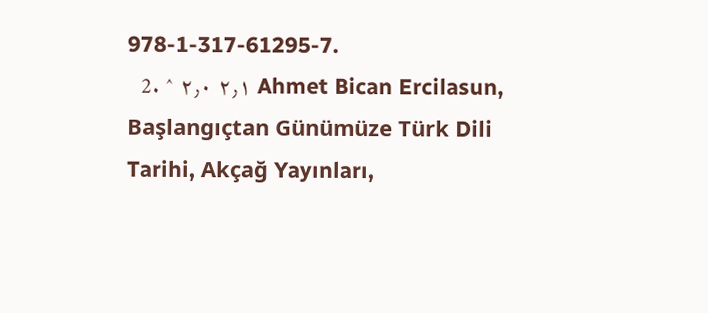978-1-317-61295-7.
  2. ^ ۲٫۰ ۲٫۱ Ahmet Bican Ercilasun, Başlangıçtan Günümüze Türk Dili Tarihi, Akçağ Yayınları,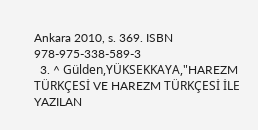Ankara 2010, s. 369. ISBN 978-975-338-589-3
  3. ^ Gülden,YÜKSEKKAYA,"HAREZM TÜRKÇESİ VE HAREZM TÜRKÇESİ İLE YAZILAN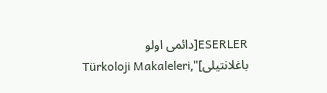ESERLER[دائمی اولو باغلانتیلی]",Türkoloji Makaleleri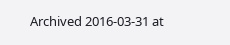Archived 2016-03-31 at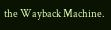the Wayback Machine.